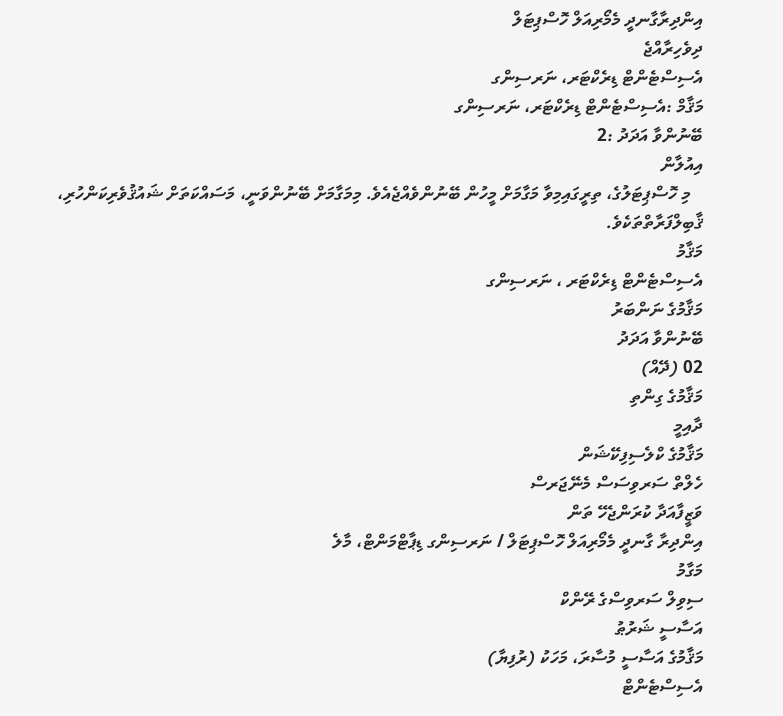އިންދިރާގާނދީ މެމޯރިއަލް ހޮސްޕިޓަލް
ދިވެހިރާއްޖެ
އެސިސްޓެންޓް ޑިރެކްޓަރ، ނަރސިންގ
މަޤާމް :އެސިސްޓެންޓް ޑިރެކްޓަރ، ނަރސިންގ
ބޭނުންވާ އަދަދު :2
އިއުލާން
   މި ހޮސްޕިޓަލުގެ، ތިރީގައިމިވާ މަގާމަށް މީހުން ބޭނުންވެއްޖެއެވެ. މިމަގާމަށް ބޭނުންވަނީ، މަސައްކަތަށް ޝައުޤުވެރިކަންހުރި، ޤާބިލްފަރާތްތަކެވެ.
މަޤާމު
އެސިސްޓެންޓް ޑިރެކްޓަރ ، ނަރސިންގ
މަޤާމުގެ ނަންބަރު
ބޭނުންވާ އަދަދު
02 (ދޭއް)
މަޤާމުގެ ގިންތި
ދާއިމީ
މަޤާމުގެ ކްލެސިފިކޭޝަން
ހެލްތް ސަރވިސަސް މެނޭޖަރސް
ވަޒީފާއަދާ ކުރަންޖެހޭ ތަން
އިންދިރާ ގާނދީ މެމޯރިއަލް ހޮސްޕިޓަލް / ނަރސިންގ ޑިޕާޓްމަންޓް، މާލެ
މަގާމު
ސިވިލް ސަރވިސްގެ ރޭންކް
އަސާސީ ޝަރުޠު
މަޤާމުގެ އަސާސީ މުސާރަ، މަހަކު (ރުފިޔާ)
އެސިސްޓެންޓް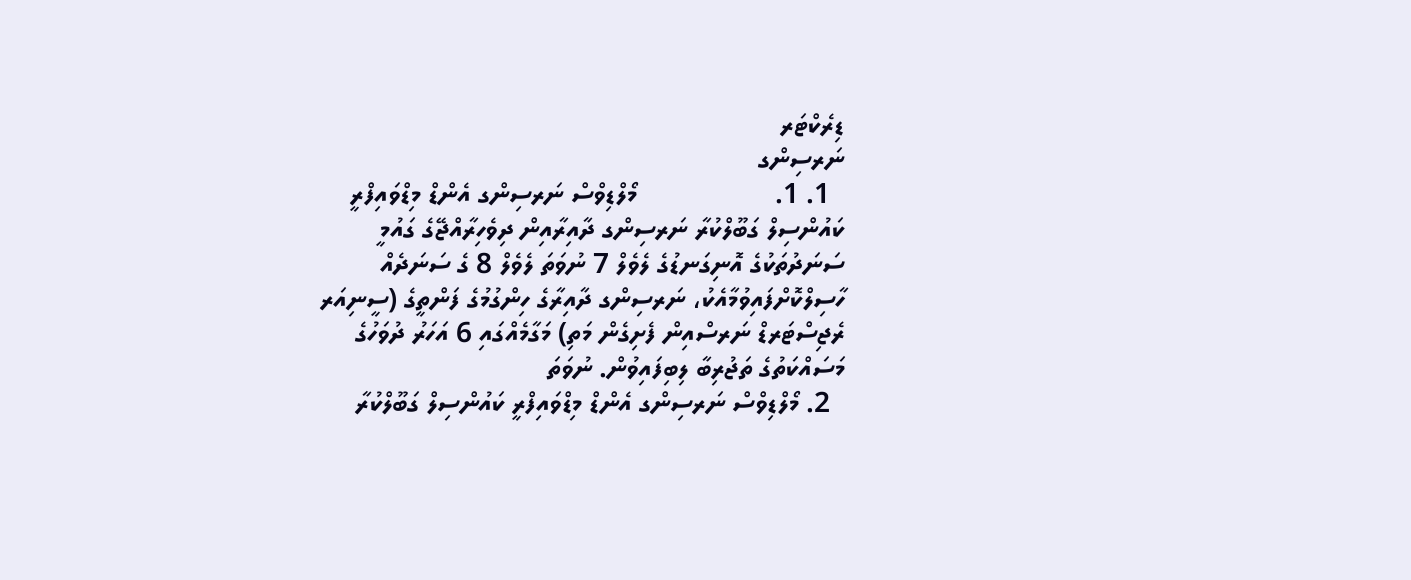ޑިރެކްޓަރ
ނަރސިންގ
  1. 1.                   މޯލްޑިވްސް ނަރސިންގ އެންޑް މިޑްވައިފްރީ ކައުންސިލް ގަބޫލްކުރާ ނަރސިންގ ދާއިރާއިން ދިވެހިރާއްޖޭގެ ގައުމީ ސަނަދުތަކުގެ އޮނިގަނޑުގެ ލެވެލް 7 ނުވަތަ ލެވެލް 8 ގެ ސަނަދެއް ހާސިލްކޮށްފައިވުމާއެކު، ނަރސިންގ ދާއިރާގެ ހިންގުމުގެ ފަންތީގެ (ސީނިއަރ ރެޖިސްޓަރޑް ނަރސްއިން ފެށިގެން މަތި) މަގާމެއްގައި 6 އަހަރު ދުވަހުގެ މަސައްކަތުގެ ތަޖުރިބާ ލިބިފައިވުން. ނުވަތަ
  2. މޯލްޑިވްސް ނަރސިންގ އެންޑް މިޑްވައިފްރީ ކައުންސިލް ގަބޫލްކުރާ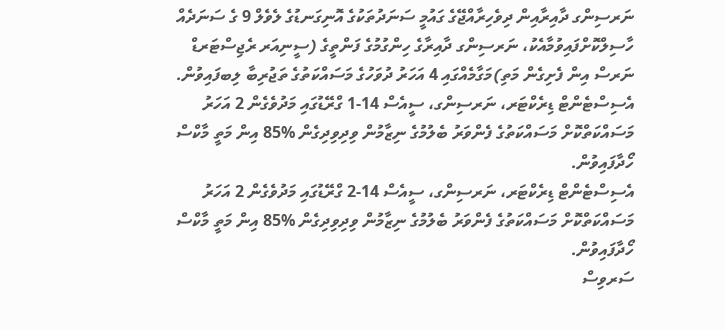ނަރސިންގ ދާއިރާއިން ދިވެހިރާއްޖޭގެ ގައުމީ ސަނަދުތަކުގެ އޮނިގަނޑުގެ ލެވެލް 9 ގެ ސަނަދެއް ހާސިލްކޮށްފައިވުމާއެކު، ނަރސިންގ ދާއިރާގެ ހިންގުމުގެ ފަންތީގެ (ސީނިއަރ ރެޖިސްޓަރޑް ނަރސް އިން ފެށިގެން މަތި)މަގާމެއްގައި 4 އަހަރު ދުވަހުގެ މަސައްކަތުގެ ތަޖުރިބާ ލިބފައިވުން.
އެސިސްޓެންޓް ޑިރެކްޓަރ، ނަރސިންގ، ސީއެސް 14-1 ގްރޭޑުގައި މަދުވެގެން 2 އަހަރު މަސައްކަތްކޮށް މަސައްކަތުގެ ފެންވަރު ބެލުމުގެ ނިޒާމުން ވިދިވިދިގެން %85 އިން މަތީ މާކްސް ހޯދާފައިވުން.
އެސިސްޓެންޓް ޑިރެކްޓަރ، ނަރސިންގ، ސީއެސް 14-2 ގްރޭޑުގައި މަދުވެގެން 2 އަހަރު މަސައްކަތްކޮށް މަސައްކަތުގެ ފެންވަރު ބެލުމުގެ ނިޒާމުން ވިދިވިދިގެން %85 އިން މަތީ މާކްސް ހޯދާފައިވުން.
ސަރވިސް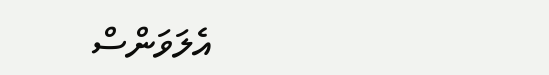އެލަވަންސް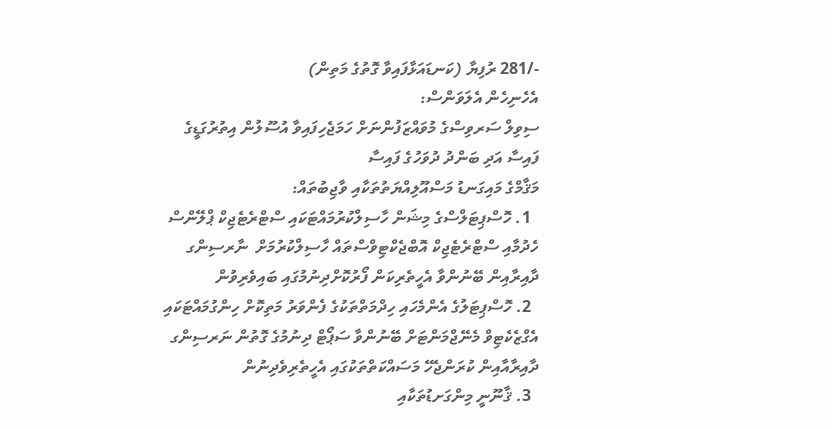-/281 ރުފިޔާ (ކަނޑައަޅާފައިވާ ގޮތުގެ މަތިން)
އެހެނިހެން އެލަވަންސް:
ސިވިލް ސަރވިސްގެ މުވައްޒަފުންނަށް ހަމަޖެހިފައިވާ އުސޫލުން އިތުރުގަޑީގެ ފައިސާ އަދި ބަންދު ދުވަހުގެ ފައިސާ
މަޤާމްގެ މައިގަނޑު މަސްއޫލިއްޔަތުތަކާއި ވާޖިބުތައް:
  1. ހޮސްޕިޓަލްސްގެ މިޝަން ހާސިލްކުރުމައްޓަކައި ސްޓްރެޓެޖިކް ޕްލޭންސް ހެދުމާއި ސްޓްރެޓެޖިކް އޮބްޖެކްޓިވްސްތައް ހާސިލްކުރުމަށް  ނާރސިންގ ދާއިރާއިން ބޭނުންވާ އެހީތެރިކަން ފޯރުކޮށްދިނުމުގައި ބައިވެރިވުން
  2. ހޮސްޕިޓަލުގެ އެންމެހައި ހިދްމަތްތަކުގެ ފެންވަރު މަތިކޮށް ހިންގުމައްޓަކައި އެގްޒެކެޓިވް މެނޭޖްމަންޓަށް ބޭނުންވާ ސަޕޯޓް ދިނުމުގެ ގޮތުން ނަރސިންގ ދާއިރާއާއިން ކުރަންޖެހޭ މަސައްކަތްތަކުގައި އެހީތެރިވެދިނުން
  3. ޤާނޫނީ މިންގަށޑުތަކާއި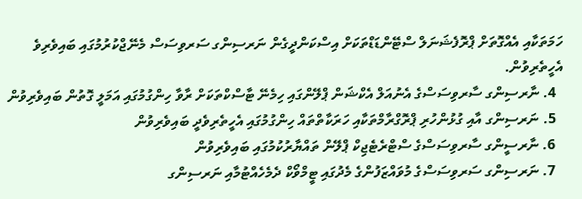ހަމަތަކާއި އެއްގޮތަށް ޕްރޮފެޝަނަލް ސްޓޭންޑަޑްތަކަށް އިސްކަންދީގެން ނަރސިންގ ސަރވިސަސް މެނޭޖްކުރުމުގައި ބައިވެރިވެ އެހީތެރިވުން.
  4. ނާރސިންގ ސާރވިސަސްގެ އެނުއަލް އެކްޝަން ޕްލޭންގައި ހިމެނޭ ޓާސްކްތަކަށް ރާވާ ހިންގުމުގައި އަމަލީ ގޮތުން ބައިވެރިވުން
  5. ނަރސިންގ އާއި ގުޅުންހުރި ޕްރޮގްރާމްތަކާއި ހަރަކާތްތައް ހިންގުމުގައި އެހީތެރިވެދީ ބައިވެރިވުން
  6. ނާރސީންގ ސާރވިސަސްގެ ސްޓްރެޓެޖިކް ޕްލޭން ތައްޔާރުކުމުގައި ބައިވެރިވުން
  7. ނަރސިންގ ސަރވިސަސްގެ މުވައްޒަފުންގެ މެދުގައި ޓީމްވޯކް ދެމެހެއްޓުމާއި ނަރސިންގ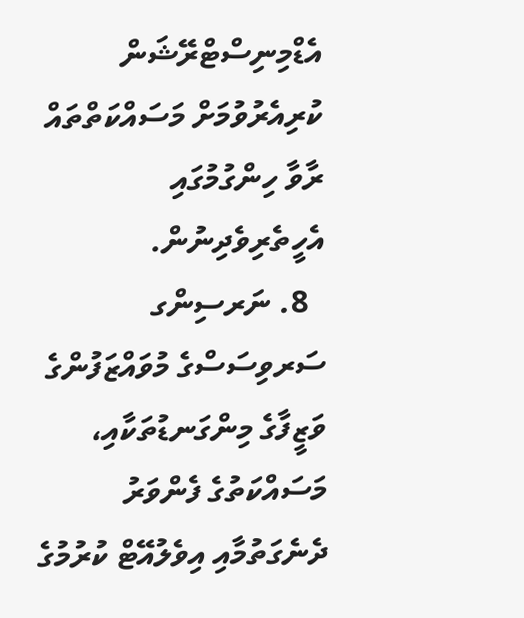އެޑްމިނިސްޓްރޭޝަން ކުރިއެރުވުމަށް މަސައްކަތްތައް ރާވާ ހިންގުމުގައި އެހީތެރިވެދިނުން.
  8. ނަރސިންގ ސަރވިސަސްގެ މުވައްޒަފުންގެ ވަޒީފާގެ މިންގަނޑުތަކާއި، މަސައްކަތުގެ ފެންވަރު ދެނެގަތުމާއި އިވެލުއޭޓް ކުރުމުގެ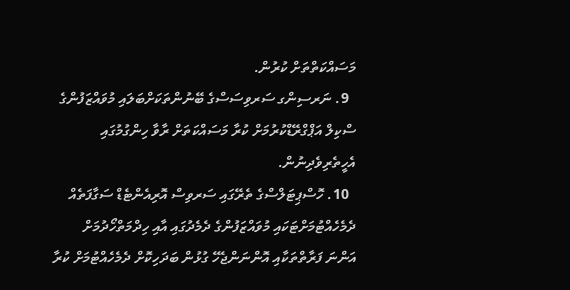މަސައްކަތްތަށް ކުރުން.
  9. ނަރސިންގ ސަރވިސަސްގެ ބޭނުންތަކަށްބަލައި މުވައްޒަފުންގެ ސްކިލް އަޕްގްރޭޑްކުރުމަށް ކުރާ މަސައްކަތަށް ރާވާ ހިންގުމުގައި އެހީތެރިވެދިނުން.
  10. ހޮސްޕިޓަލްސްގެ ތެރޭގައި ސަރވިސް އޮރިއެންޓެޑް ސަގާފަތެއް ދެމެހެއްޓުމަށްޓަކައި މުވައްޒަފުންގެ ދެމެދުގައި އާއި ހިދްމަތްހޯދުމަށް އަންނަ ފަރާތްތަކާއި އޮންނަންޖެހޭ ގުޅުން ބަދަހިކޮށް ދެމެހެއްޓުމަށް ކުރާ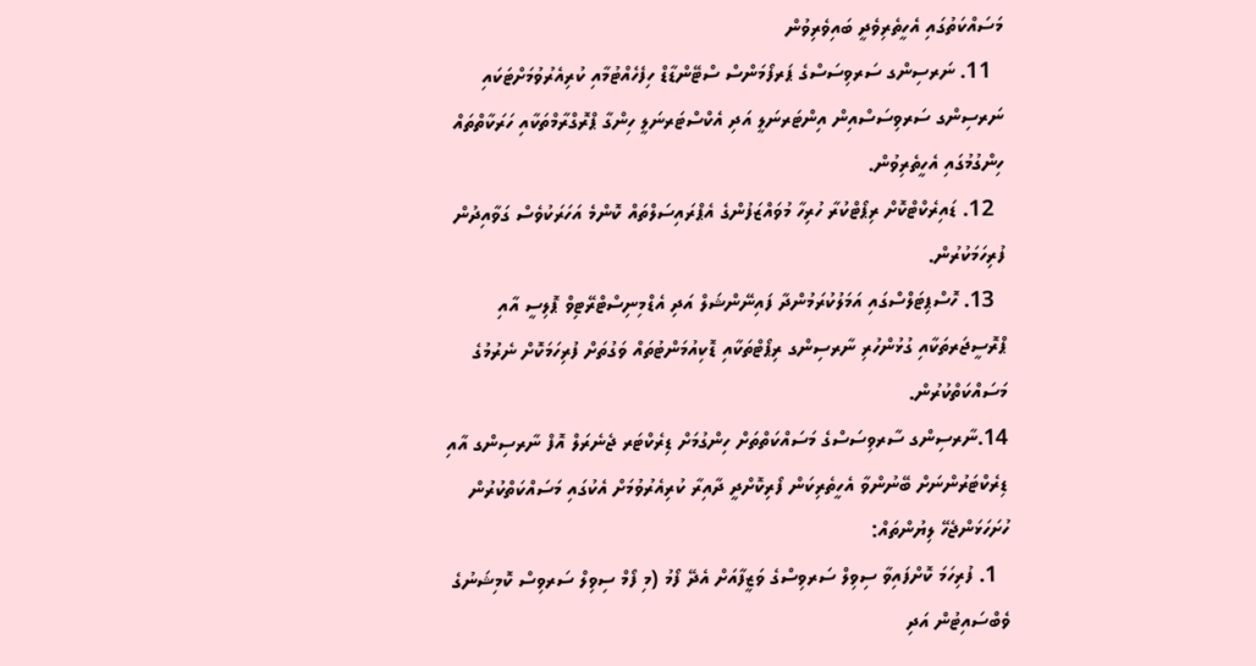މަސައްކަތުގައި އެހީތެރިވެދީ ބައިވެރިވުން
  11. ނަރސިންގ ސަރވިސަސްގެ ޕަރފޯމަންސް ސްޓޭންޑާޑް ހިފެހެއްޓުމާއި ކުރިއެރުވުމަށްޓަކައި ނަރސިންގ ސަރވިސަސްއިން އިންޓަރނަލީ އަދި އެކްސްޓަރނަލީ ހިންގާ ޕްރޮގްރާމްތަކާއި ހަރަކާތްތައް ހިންގުމުގައި އެހީތެރިވުން.
  12. ޑައިރެކްޓްކޮށް ރިޕޯޓްކުރާ ހުރިހާ މުވައްޒަފުންގެ އެޕްރައިސަލްތައް ކޮންމެ އަހަރަކުވެސް ގަވާއިދުން ފުރިހަމަކުރުން.
  13. ހޮސްޕިޓަލްސްގައި އަމަލުކުރަމުންދާ ފައިނޭންޝަލް އަދި އެޑްމިނިސްޓްރޭޓިވް ޕޮލިސީ އާއި ޕްރޮސީޖަރތަކާއި ގުޅުންހުރި ނާރސިންގ ރިޕޯޓްތަކާއި ޑޮކިއުމަންޓުތައް ވަގުތަށް ފުރިހަމަކޮށް ނެރުމުގެ މަސައްކަތްކުރުން.
14.ނާރސިންގ ސާރވިސަސްގެ މަސައްކަތްތަށް ހިންގުމަށް ޑިރެކްޓަރ ޖެނެރަލް އޮފް ނާރސިންގ އާއި ޑިރެކްޓަރުންނަށް ބޭނުންވާ އެހީތެރިކަން ފޯރިކޮށްދީ ދާއިރާ ކުރިއެރުވުމަށް އެކުގައި މަސައްކަތްކުރުން
ހުށަހަޅަންޖެހޭ ލިޔުންތައް:
  1. ފުރިހަމަ ކޮށްފައިވާ ސިވިލް ސަރވިސްގެ ވަޒީފާއަށް އެދޭ ފޯމު (މި ފޯމް ސިވިލް ސަރވިސް ކޮމިޝަނުގެ ވެބްސައިޓުން އަދި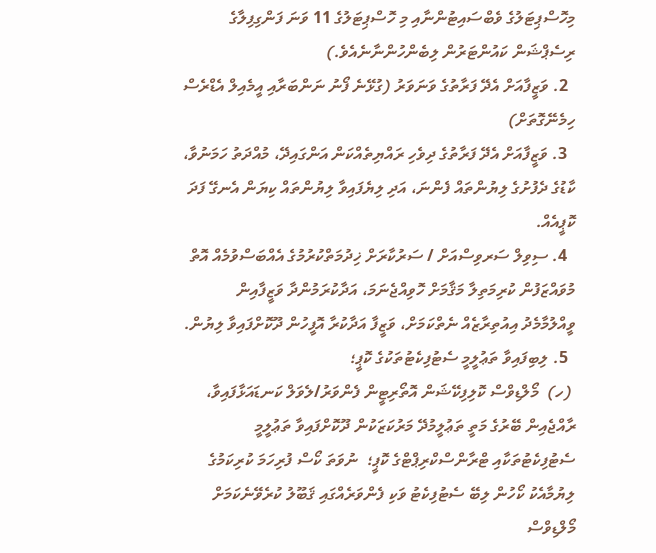މިހޮސްޕިޓަލުގެ ވެބްސައިޓުންނާއި މި ހޮސްޕިޓަލުގެ 11 ވަނަ ފަންގިފިލާގެ ރިސެޕްޝަން ކައުންޓަރުން ލިބެންހުންނާނެއެވެ.)
  2. ވަޒީފާއަށް އެދޭ ފަރާތުގެ ވަނަވަރު (ގުޅޭނެ ފޯނު ނަންބަރާއި އީމެއިލް އެޑްރެސް ހިމެނޭގޮތަށް)
  3. ވަޒީފާއަށް އެދޭ ފަރާތުގެ ދިވެހި ރައްޔިތެއްކަން އަންގައިދޭ، މުއްދަތު ހަމަނުވާ، ކާޑުގެ ދެފުށުގެ ލިޔުންތައް ފެންނަ، އަދި ލިޔެފައިވާ ލިޔުންތައް ކިޔަން އެނގޭ ފަދަ ކޮޕީއެއް.
  4. ސިވިލް ސަރވިސްއަށް / ސަރުކާރަށް ޚިދުމަތްކުރުމުގެ އެއްބަސްވުމެއް އޮތް މުވައްޒަފުން ކުރިމަތިލާ މަޤާމަށް ހޮވިއްޖެނަމަ، އަދާކުރަމުންދާ ވަޒީފާއިން ވީއްލުމާމެދު އިއުތިރާޒެއް ނެތްކަމަށް، ވަޒީފާ އަދާކުރާ އޮފީހުން ދޫކޮށްފައިވާ ލިޔުން.
  5. ލިބިފައިވާ ތަޢުލީމީ ސެޓުފިކެޓުތަކުގެ ކޮޕީ؛
 (ހ)  މޯލްޑިވްސް ކޮލިފިކޭޝަން އޮތޯރިޓީން ފެންވަރު/ލެވަލް ކަނޑައަޅާފައިވާ، ރާއްޖެއިން ބޭރުގެ މަތީ ތަޢުލީމުދޭ މަރުކަޒަކުން ދޫކޮށްފައިވާ ތަޢުލީމީ ސެޓުފިކެޓުތަކާއި ޓްރާންސްކްރިޕްޓްގެ ކޮޕީ؛  ނުވަތަ ކޯސް ފުރިހަމަ ކުރިކަމުގެ ލިޔުމާއެކު ކޯހުން ލިބޭ ސެޓުފިކެޓު ވަކި ފެންވަރެއްގައި ޤަބޫލު ކުރެވޭނެކަމަށް މޯލްޑިވްސް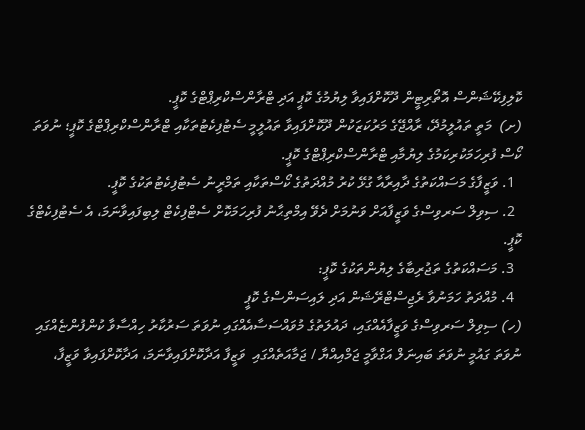ކޮލިފިކޭޝަންސް އޮތޯރިޓީން ދޫކޮށްފައިވާ ލިޔުމުގެ ކޮޕީ އަދި ޓްރާންސްކްރިޕްޓްގެ ކޮޕީ.
(ށ)  މަތީ ތައުލީމުދޭ، ރާއްޖޭގެ މަރުކަޒަކުން ދޫކޮށްފައިވާ ތައުލީމީ ސެޓުފިކެޓުތަކާއި ޓްރާންސްކްރިޕްޓްގެ ކޮޕީ؛ ނުވަތަ ކޯސް ފުރިހަމަކުރިކަމުގެ ލިޔުމާއި ޓްރާންސްކްރިޕްޓްގެ ކޮޕީ.
  1. ވަޒީފާގެ މަސައްކަތުގެ ދާއިރާއާ ގުޅޭ ކުރު މުއްދަތުގެ ކޯސްތަކާއި ތަމްރީނު ސެޓުފިކެޓުތަކުގެ ކޮޕީ.
  2. ސިވިލް ސަރވިސްގެ ވަޒީފާއަށް ވަނުމަށް ދެވޭ އިމްތިޙާނު ފުރިހަމަކޮށް ސެޓްފިކެޓް ލިބިފައިވާނަމަ، އެ ސެޓުފިކެޓްގެ ކޮޕީ.
  3. މަސައްކަތުގެ ތަޖުރިބާގެ ލިޔުންތަކުގެ ކޮޕީ:
  4. މުއްދަތު ހަމަނުވާ ރެޖިސްޓްރޭޝަން އަދި ލައިސަންސްގެ ކޮޕީ
(ހ) ސިވިލް ސަރވިސްގެ ވަޒީފާއެއްގައި، ދައުލަތުގެ މުވައްސަސާއެއްގައި ނުވަތަ ސަރުކާރު ހިއްސާވާ ކުންފުންޏެއްގައި ނުވަތަ ގައުމީ ނުވަތަ ބައިނަލް އަގްވާމީ ޖަމްއިއްޔާ / ޖަމާއަތެއްގައި  ވަޒީފާ އަދާކޮށްފައިވާނަމަ، އަދާކޮށްފައިވާ ވަޒީފާ،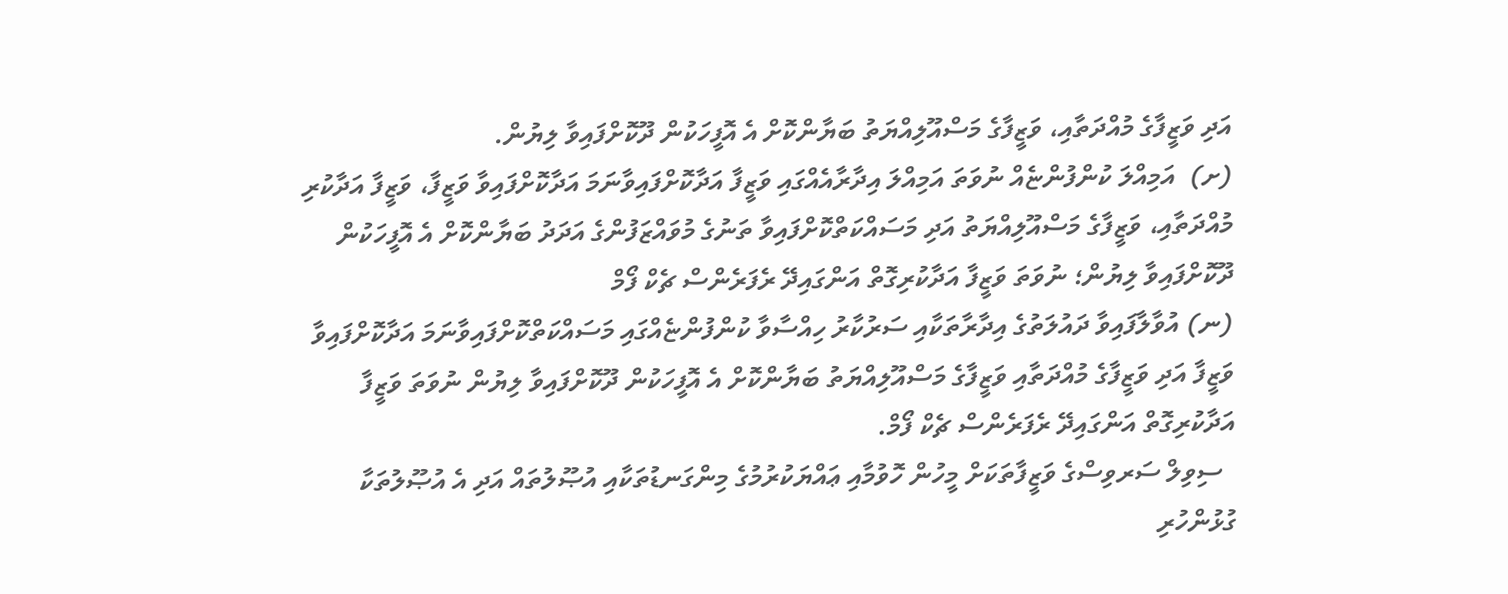އަދި ވަޒީފާގެ މުއްދަތާއި، ވަޒީފާގެ މަސްއޫލިއްޔަތު ބަޔާންކޮށް އެ އޮފީހަކުން ދޫކޮށްފައިވާ ލިޔުން.
(ށ)  އަމިއްލަ ކުންފުންޏެއް ނުވަތަ އަމިއްލަ އިދާރާއެއްގައި ވަޒީފާ އަދާކޮށްފައިވާނަމަ އަދާކޮށްފައިވާ ވަޒީފާ، ވަޒީފާ އަދާކުރި މުއްދަތާއި، ވަޒީފާގެ މަސްއޫލިއްޔަތު އަދި މަސައްކަތްކޮށްފައިވާ ތަނުގެ މުވައްޒަފުންގެ އަދަދު ބަޔާންކޮށް އެ އޮފީހަކުން ދޫކޮށްފައިވާ ލިޔުން؛ ނުވަތަ ވަޒީފާ އަދާކުރިގޮތް އަންގައިދޭ ރެފަރެންސް ޗެކް ފޯމް
(ނ) އުވާލާފައިވާ ދައުލަތުގެ އިދާރާތަކާއި ސަރުކާރު ހިއްސާވާ ކުންފުންޏެއްގައި މަސައްކަތްކޮށްފައިވާނަމަ އަދާކޮށްފައިވާ ވަޒީފާ އަދި ވަޒީފާގެ މުއްދަތާއި ވަޒީފާގެ މަސްއޫލިއްޔަތު ބަޔާންކޮށް އެ އޮފީހަކުން ދޫކޮށްފައިވާ ލިޔުން ނުވަތަ ވަޒީފާ އަދާކުރިގޮތް އަންގައިދޭ ރެފަރެންސް ޗެކް ފޯމް.
  ސިވިލް ސަރވިސްގެ ވަޒީފާތަކަށް މީހުން ހޮވުމާއި ޢައްޔަކުރުމުގެ މިންގަނޑުތަކާއި އުޞޫލުތައް އަދި އެ އުޞޫލުތަކާ ގުޅުންހުރި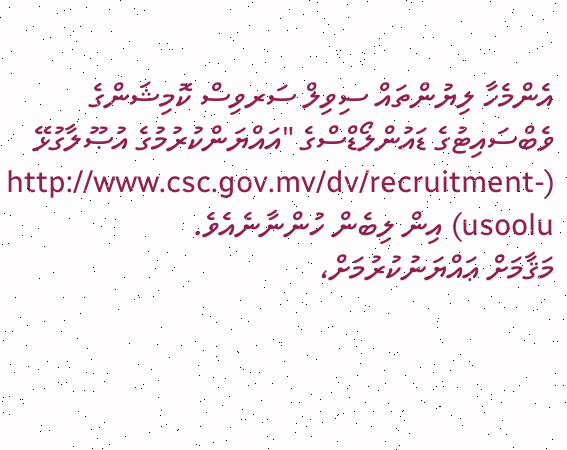އެންމެހާ ލިޔުންތައް ސިވިލް ސަރވިސް ކޮމިޝަންގެ ވެބްސައިޓުގެ ޑައުންލޯޑްސްގެ "އައްޔަންކުރުމުގެ އުޞޫލާގުޅޭ (http://www.csc.gov.mv/dv/recruitment-usoolu) އިން ލިބެން ހުންނާނެއެވެ.
މަޤާމަށް ޢައްޔަނުކުރުމަށް،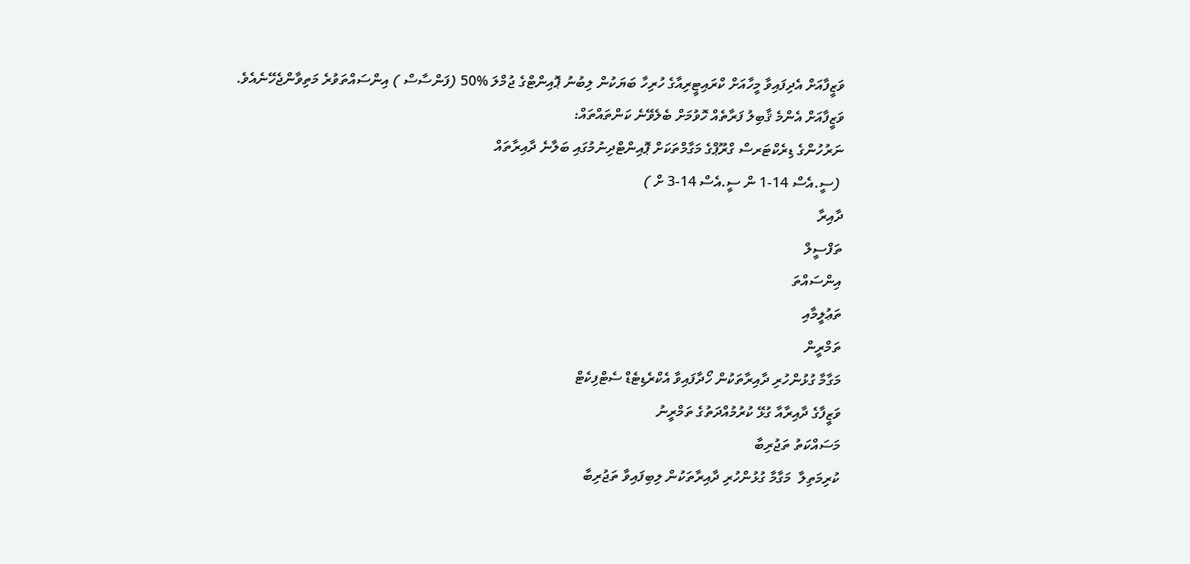ވަޒީފާއަށް އެދިފައިވާ މީހާއަށް ކްރައިޓީރިއާގެ ހުރިހާ ބަޔަކުން ލިބުނު ޕޮއިންޓްގެ ޖުމްލަ %50 (ފަންސާސް ) އިންސައްތަވުރެ މަތިވާންޖެހޭނެއެވެ.
ވަޒީފާއަށް އެންމެ ޤާބިލު ފަރާތެއް ހޮވުމަށް ބެލެވޭނެ ކަންތައްތައް:
ނަރުހުންގެ ޑިރެކްޓަރސް ގްރޫޕްގެ މަގާމްތަކަށް ޕޮއިންޓްދިނުމުގައި ބަލާނެ ދާއިރާތައް
 (ސީ.އެސް 14-1 ން ސީ.އެސް 14-3 ށް )
ދާއިރާ
ތަފްސީލް
އިންސައްތަ
ތަޢުލީމާއި
ތަމްރީން
މަގާމާ ގުޅުންހުރި ދާއިރާތަކުން ހޯދާފައިވާ އެކްރެޑިޓެޑް ސެޓްފިކެޓް
ވަޒީފާގެ ދާއިރާއާ ގުޅޭ ކުރުމުއްދަތުގެ ތަމްރީނު
މަސައްކަތު ތަޖުރިބާ
ކުރިމަތިލާ  މަގާމާ ގުޅުންހުރި ދާއިރާތަކުން ލިބިފައިވާ ތަޖުރިބާ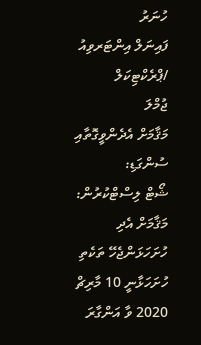ހުނަރު
ފައިނަލް އިންޓަރވިއު /ޕްރެކްޓިކަލް
ޖުމްލަ
މަޤާމަށް އެދެންވީގޮތާއި ސުންގަޑި:
ޝޯޓް ލިސްޓްކުރުން:
މަޤާމަށް އެދި ހުށަހަޅަންޖެހޭ ތަކެތި ހުށަހަޅާނީ 10 މާރިޗް 2020 ވާ އަންގާރަ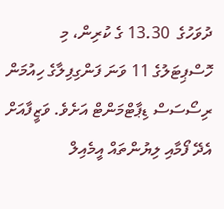ދުވަހުގެ  13.30 ގެ ކުރިން، މި ހޮސްޕިޓަލުގެ 11 ވަނަ ފަންގިފިލާގެ ހިއުމަން ރިސޯސަސް ޑިޕާޓްމަންޓް އަށެވެ. ވަޒީފާއަށް އެދޭ ފޯމާއި ލިޔުންތައް އީމެއިލް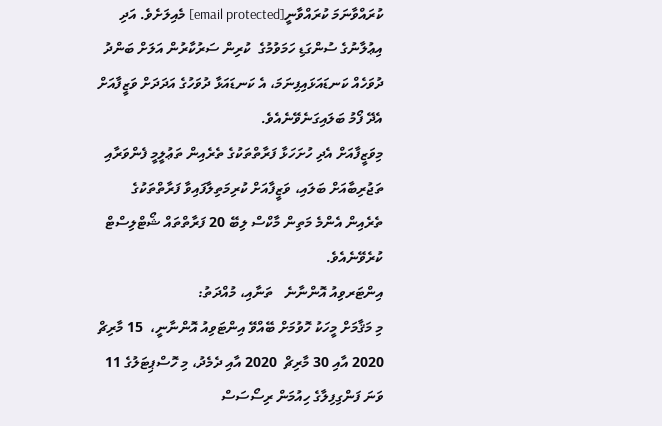ކުރައްވާނަމަ ކުރައްވާނީ[email protected] މެއިލަށެވެ. އަދި އިޢުލާނުގެ ސުންގަޑި ހަމަވުމުގެ  ކުރިން ސަރުކާރުން އަލަށް ބަންދު ދުވަހެއް ކަނޑައަޅައިފިނަމަ، އެ ކަނޑައަޅާ ދުވަހުގެ އަދަދަށް ވަޒީފާއަށް އެދޭ ފޯމު ބަލައިގަނެވޭނެއެވެ.
މިވަޒީފާއަށް އެދި ހުށަހަޅާ ފަރާތްތަކުގެ ތެރެއިން ތަޢުލީމީ ފެންވަރާއި ތަޖުރިބާއަށް ބަލައި، ވަޒީފާއަށް ކުރިމަތިލާފައިވާ ފަރާތްތަކުގެ ތެރެއިން އެންމެ މަތިން މާކްސް ލިބޭ 20 ފަރާތްތައް ޝޯޓްލިސްޓް ކުރެވޭނެއެވެ.
އިންޓަރވިއު އޮންނާނެ   ތަނާއި، މުއްދަތު:
މި މަޤާމަށް މީހަކު ހޮވުމަށް ބޭއްވޭ އިންޓަވިއު އޮންނާނީ،  15 މާރިޗް 2020 އާއި 30 މާރިޗް  2020 އާއި ދެމެދު، މި ހޮސްޕިޓަލުގެ 11 ވަނަ ފަންގިފިލާގެ ހިއުމަން ރިސޯސަސް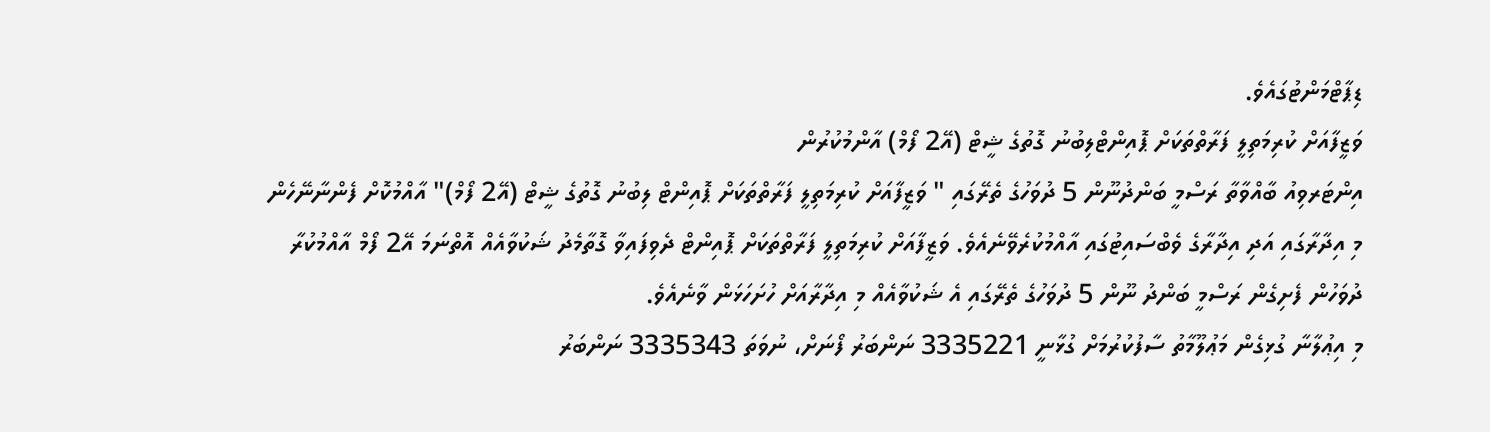ޑިޕާޓްމަންޓުގައެވެ.
ވަޒީފާއަށް ކުރިމަތިލީ ފަރާތްތަކަށް ޕޮއިންޓްލިބުނު ގޮތުގެ ޝީޓް (އޭ2 ފޯމް) އާންމުކުރުން
އިންޓަރވިއު ބާއްވާތާ ރަސްމީ ބަންދުނޫން 5 ދުވަހުގެ ތެރޭގައި " ވަޒީފާއަށް ކުރިމަތިލީ ފަރާތްތަކަށް ޕޮއިންޓް ލިބުނު ގޮތުގެ ޝީޓް (އޭ2 ފޯމް)" އާއްމުކޮށް ފެންނާނޭހެން މި އިދާރާގައި އަދި އިދާރާގެ ވެބްސައިޓުގައި އާއްމުކުރެވޭނެއެވެ. ވަޒީފާއަށް ކުރިމަތިލީ ފަރާތްތަކަށް ޕޮއިންޓް ދެވިފައިވާ ގޮތާމެދު ޝަކުވާއެއް އޮތްނަމަ އޭ2 ފޯމް އާއްމުކުރާ ދުވަހުން ފެށިގެން ރަސްމީ ބަންދު ނޫން 5 ދުވަހުގެ ތެރޭގައި އެ ޝަކުވާއެއް މި އިދާރާއަށް ހުށަހަޅަން ވާނެއެވެ.
މި އިޢުލާނާ ގުޅިގެން މަޢުލޫމާތު ސާފުކުރުމަށް ގުޅާނީ 3335221 ނަންބަރު ފޯނަށް، ނުވަތަ 3335343 ނަންބަރު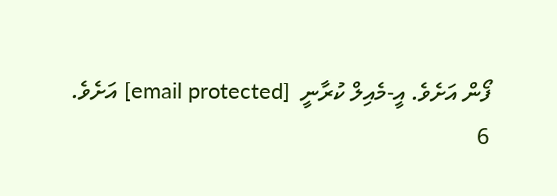ފޯން އަށެވެ. އީ-މެއިލް ކުރާނީ  [email protected] އަށެވެ.
6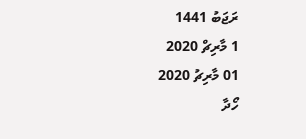ރަޖަބު 1441
1 މާރިޗް 2020
01 މާރިޗު 2020
ހޯދާ